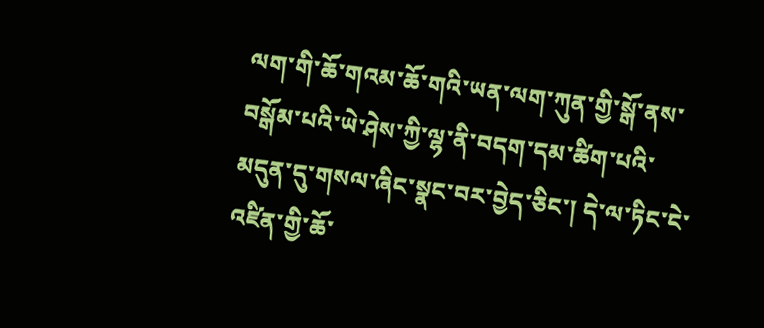ལག་གི་ཆོ་གའམ་ཆོ་གའི་ཡན་ལག་ཀུན་གྱི་སྒོ་ནས་བསྒོམ་པའི་ཡེ་ཤེས་ཀྱི་ལྷ་ནི་བདག་དམ་ཚིག་པའི་མདུན་དུ་གསལ་ཞིང་སྣང་བར་བྱེད་ཅིང་། དེ་ལ་ཏིང་ངེ་འཛིན་གྱི་ཆོ་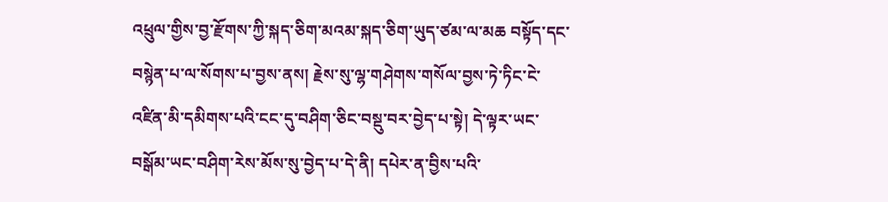འཕྲུལ་གྱིས་བྱ་རྫོགས་ཀྱི་སྐད་ཅིག་མའམ་སྐད་ཅིག་ཡུད་ཙམ་ལ་མཆ བསྟོད་དང་བསྙེན་པ་ལ་སོགས་པ་བྱས་ནས། རྗེས་སུ་ལྷ་གཤེགས་གསོལ་བྱས་ཏེ་ཏིང་ངེ་འཛིན་མི་དམིགས་པའི་ངང་དུ་བཤིག་ཅིང་བསྡུ་བར་བྱེད་པ་སྟེ། དེ་ལྟར་ཡང་བསྒོམ་ཡང་བཤིག་རེས་མོས་སུ་བྱེད་པ་དེ་ནི། དཔེར་ན་བྱིས་པའི་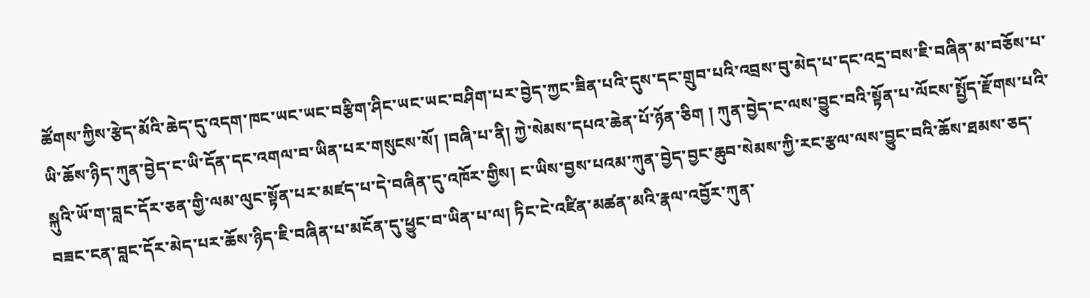ཚོགས་ཀྱིས་རྩེད་མོའི་ཆེད་དུ་འདག་ཁང་ཡང་ཡང་བརྩིག་ཤིང་ཡང་ཡང་བཤིག་པར་བྱེད་ཀྱང་ཟིན་པའི་དུས་དང་གྲུབ་པའི་འབྲས་བུ་མེད་པ་དང་འདྲ་བས་ཇི་བཞིན་མ་བཅོས་པ་ཡི་ཆོས་ཉིད་ཀུན་བྱེད་ང་ཡི་དོན་དང་འགལ་བ་ཡིན་པར་གསུངས་སོ། །བཞི་པ་ནི། ཀྱེ་སེམས་དཔའ་ཆེན་པོ་ཉོན་ཅིག ། ཀུན་བྱེད་ང་ལས་བྱུང་བའི་སྟོན་པ་ལོངས་སྤྱོད་རྫོགས་པའི་སྐུའི་ཡོ་ག་བླང་དོར་ཅན་གྱི་ལམ་ལུང་སྟོན་པར་མཛད་པ་དེ་བཞིན་དུ་འཁོར་གྱིས། ང་ཡིས་བྱས་པའམ་ཀུན་བྱེད་བྱང་ཆུབ་སེམས་ཀྱི་རང་རྩལ་ལས་བྱུང་བའི་ཆོས་ཐམས་ཅད་བཟང་ངན་བླང་དོར་མེད་པར་ཆོས་ཉིད་ཇི་བཞིན་པ་མངོན་དུ་ཕྱུང་བ་ཡིན་པ་ལ། ཏིང་ངེ་འཛིན་མཚན་མའི་རྣལ་འབྱོར་ཀུན་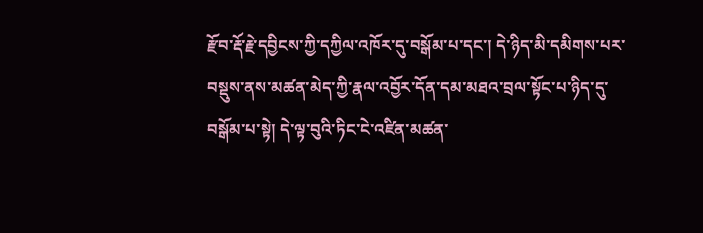རྫོབ་རྡོ་རྗེ་དབྱིངས་ཀྱི་དཀྱིལ་འཁོར་དུ་བསྒོམ་པ་དང་། དེ་ཉིད་མི་དམིགས་པར་བསྡུས་ནས་མཚན་མེད་ཀྱི་རྣལ་འབྱོར་དོན་དམ་མཐའ་བྲལ་སྟོང་པ་ཉིད་དུ་བསྒོམ་པ་སྟེ། དེ་ལྟ་བུའི་ཏིང་ངེ་འཛིན་མཚན་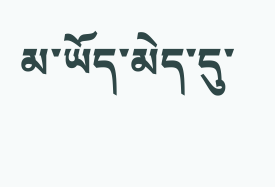མ་ཡོད་མེད་དུ་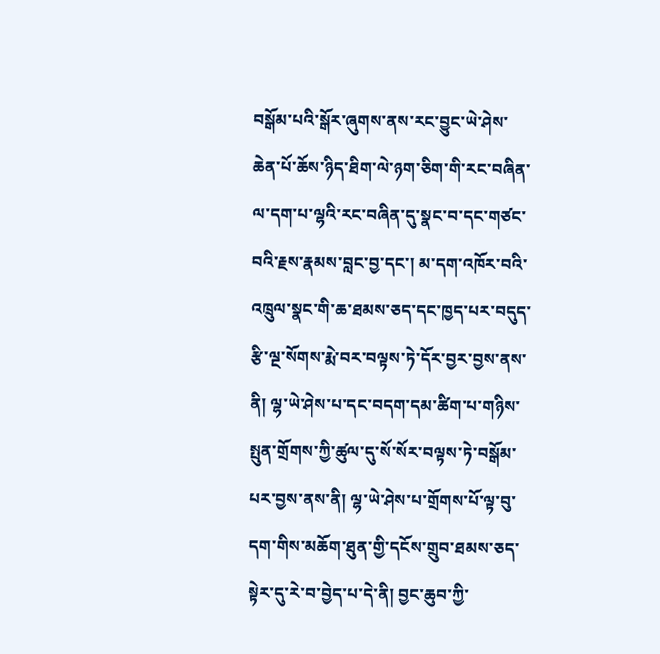བསྒོམ་པའི་སྒོར་ཞུགས་ནས་རང་བྱུང་ཡེ་ཤེས་ཆེན་པོ་ཆོས་ཉིད་ཐིག་ལེ་ཉག་ཅིག་གི་རང་བཞིན་ལ་དག་པ་ལྷའི་རང་བཞིན་དུ་སྣང་བ་དང་གཙང་བའི་རྗས་རྣམས་བླང་བྱ་དང་། མ་དག་འཁོར་བའི་འཁྲུལ་སྣང་གི་ཆ་ཐམས་ཅད་དང་ཁྱད་པར་བདུད་རྩི་ལྔ་སོགས་རྨེ་བར་བལྟས་ཏེ་དོར་བྱར་བྱས་ནས་ནི། ལྷ་ཡེ་ཤེས་པ་དང་བདག་དམ་ཚིག་པ་གཉིས་སྤུན་གྲོགས་ཀྱི་ཚུལ་དུ་སོ་སོར་བལྟས་ཏེ་བསྒོམ་པར་བྱས་ནས་ནི། ལྷ་ཡེ་ཤེས་པ་གྲོགས་པོ་ལྟ་བུ་དག་གིས་མཆོག་ཐུན་གྱི་དངོས་གྲུབ་ཐམས་ཅད་སྟེར་དུ་རེ་བ་བྱེད་པ་དེ་ནི། བྱང་ཆུབ་ཀྱི་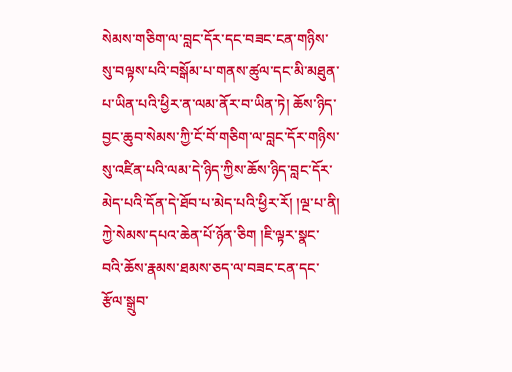སེམས་གཅིག་ལ་བླང་དོར་དང་བཟང་ངན་གཉིས་སུ་བལྟས་པའི་བསྒོམ་པ་གནས་ཚུལ་དང་མི་མཐུན་པ་ཡིན་པའི་ཕྱིར་ན་ལམ་ནོར་བ་ཡིན་ཏེ། ཆོས་ཉིད་བྱང་ཆུབ་སེམས་ཀྱི་ངོ་བོ་གཅིག་ལ་བླང་དོར་གཉིས་སུ་འཛིན་པའི་ལམ་དེ་ཉིད་ཀྱིས་ཆོས་ཉིད་བླང་དོར་མེད་པའི་དོན་དེ་ཐོབ་པ་མེད་པའི་ཕྱིར་རོ། །ལྔ་པ་ནི། ཀྱེ་སེམས་དཔའ་ཆེན་པོ་ཉོན་ཅིག །ཇི་ལྟར་སྣང་བའི་ཆོས་རྣམས་ཐམས་ཅད་ལ་བཟང་ངན་དང་རྩོལ་སྒྲུབ་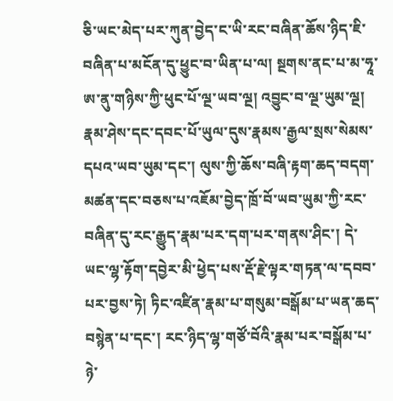ཅི་ཡང་མེད་པར་ཀུན་བྱེད་ང་ཡི་རང་བཞིན་ཆོས་ཉིད་ཇི་བཞིན་པ་མངོན་དུ་ཕྱུང་བ་ཡིན་པ་ལ། སྔགས་ནང་པ་མ་ཧཱ་ཨ་ནུ་གཉིས་ཀྱི་ཕུང་པོ་ལྔ་ཡབ་ལྔ། འབྱུང་བ་ལྔ་ཡུམ་ལྔ། རྣམ་ཤེས་དང་དབང་པོ་ཡུལ་དུས་རྣམས་རྒྱལ་སྲས་སེམས་དཔའ་ཡབ་ཡུམ་དང་། ལུས་ཀྱི་ཆོས་བཞི་རྟག་ཆད་བདག་མཚན་དང་བཅས་པ་འཇོམ་བྱེད་ཁྲོ་བོ་ཡབ་ཡུམ་ཀྱི་རང་བཞིན་དུ་རང་རྒྱུད་རྣམ་པར་དག་པར་གནས་ཤིང་། དེ་ཡང་ལྷ་རྟོག་དབྱེར་མི་ཕྱེད་པས་རྡོ་རྗེ་ལྟར་གཏན་ལ་དབབ་པར་བྱས་ཏེ། ཏིང་འཛིན་རྣམ་པ་གསུམ་བསྒོམ་པ་ཡན་ཆད་བསྙེན་པ་དང་། རང་ཉིད་ལྷ་གཙོ་བོའི་རྣམ་པར་བསྒོམ་པ་ཉེ་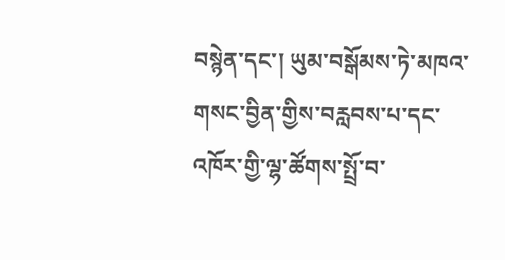བསྙེན་དང་། ཡུམ་བསྒོམས་ཏེ་མཁའ་གསང་བྱིན་གྱིས་བརླབས་པ་དང་འཁོར་གྱི་ལྷ་ཚོགས་སྤྲོ་བ་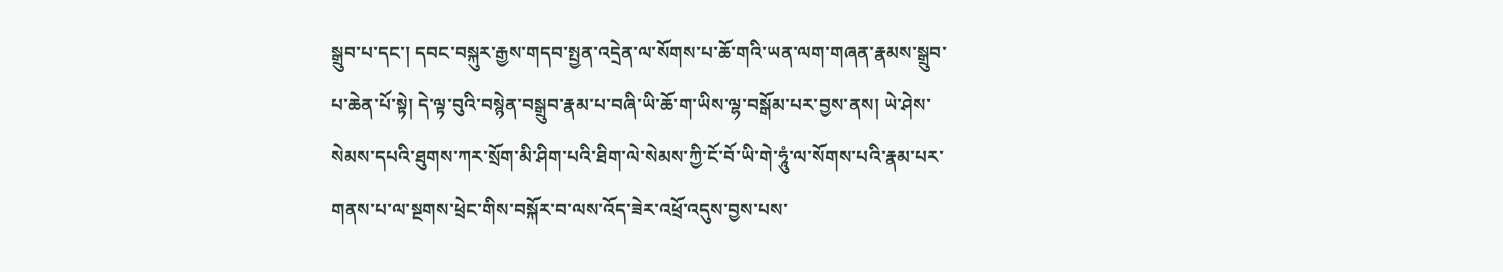སྒྲུབ་པ་དང་། དབང་བསྐུར་རྒྱས་གདབ་སྤྱན་འདྲེན་ལ་སོགས་པ་ཆོ་གའི་ཡན་ལག་གཞན་རྣམས་སྒྲུབ་པ་ཆེན་པོ་སྟེ། དེ་ལྟ་བུའི་བསྙེན་བསྒྲུབ་རྣམ་པ་བཞི་ཡི་ཆོ་ག་ཡིས་ལྷ་བསྒོམ་པར་བྱས་ནས། ཡེ་ཤེས་སེམས་དཔའི་ཐུགས་ཀར་སྲོག་མི་ཤིག་པའི་ཐིག་ལེ་སེམས་ཀྱི་ངོ་བོ་ཡི་གེ་ཧཱུཾ་ལ་སོགས་པའི་རྣམ་པར་གནས་པ་ལ་སྔགས་ཕྲེང་གིས་བསྐོར་བ་ལས་འོད་ཟེར་འཕྲོ་འདུས་བྱས་པས་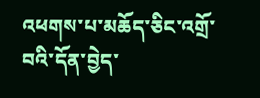འཕགས་པ་མཆོད་ཅིང་འགྲོ་བའི་དོན་བྱེད་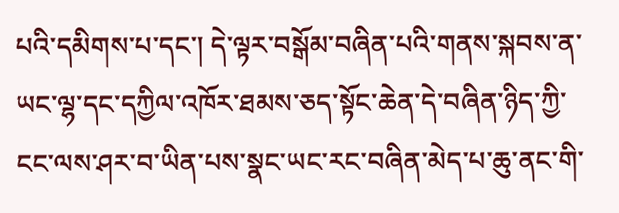པའི་དམིགས་པ་དང་། དེ་ལྟར་བསྒོམ་བཞིན་པའི་གནས་སྐབས་ན་ཡང་ལྷ་དང་དཀྱིལ་འཁོར་ཐམས་ཅད་སྟོང་ཆེན་དེ་བཞིན་ཉིད་ཀྱི་ངང་ལས་ཤར་བ་ཡིན་པས་སྣང་ཡང་རང་བཞིན་མེད་པ་ཆུ་ནང་གི་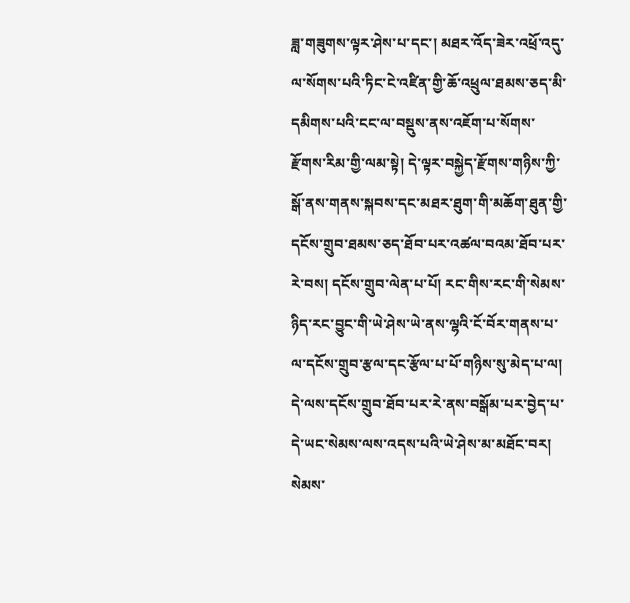ཟླ་གཟུགས་ལྟར་ཤེས་པ་དང་། མཐར་འོད་ཟེར་འཕྲོ་འདུ་ལ་སོགས་པའི་ཏིང་ངེ་འཛིན་གྱི་ཆོ་འཕྲུལ་ཐམས་ཅད་མི་དམིགས་པའི་ངང་ལ་བསྡུས་ནས་འཇོག་པ་སོགས་རྫོགས་རིམ་གྱི་ལམ་སྟེ། དེ་ལྟར་བསྐྱེད་རྫོགས་གཉིས་ཀྱི་སྒོ་ནས་གནས་སྐབས་དང་མཐར་ཐུག་གི་མཆོག་ཐུན་གྱི་དངོས་གྲུབ་ཐམས་ཅད་ཐོབ་པར་འཚལ་བའམ་ཐོབ་པར་རེ་བས། དངོས་གྲུབ་ལེན་པ་པོ། རང་གིས་རང་གི་སེམས་ཉིད་རང་བྱུང་གི་ཡེ་ཤེས་ཡེ་ནས་ལྷའི་ངོ་བོར་གནས་པ་ལ་དངོས་གྲུབ་རྩལ་དང་རྩོལ་པ་པོ་གཉིས་སུ་མེད་པ་ལ། དེ་ལས་དངོས་གྲུབ་ཐོབ་པར་རེ་ནས་བསྒོམ་པར་བྱེད་པ་དེ་ཡང་སེམས་ལས་འདས་པའི་ཡེ་ཤེས་མ་མཐོང་བར། སེམས་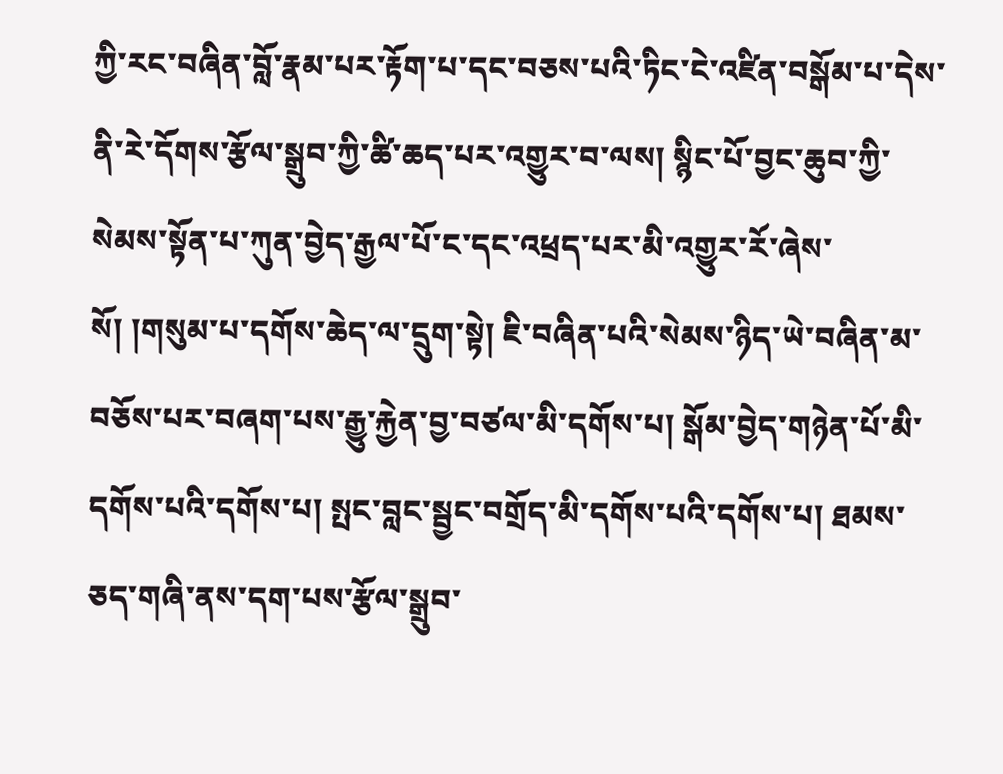ཀྱི་རང་བཞིན་བློ་རྣམ་པར་རྟོག་པ་དང་བཅས་པའི་ཏིང་ངེ་འཛིན་བསྒོམ་པ་དེས་ནི་རེ་དོགས་རྩོལ་སྒྲུབ་ཀྱི་ཚི་ཆད་པར་འགྱུར་བ་ལས། སྙིང་པོ་བྱང་ཆུབ་ཀྱི་སེམས་སྟོན་པ་ཀུན་བྱེད་རྒྱལ་པོ་ང་དང་འཕྲད་པར་མི་འགྱུར་རོ་ཞེས་སོ། །གསུམ་པ་དགོས་ཆེད་ལ་དྲུག་སྟེ། ཇི་བཞིན་པའི་སེམས་ཉིད་ཡེ་བཞིན་མ་བཅོས་པར་བཞག་པས་རྒྱུ་རྐྱེན་བྱ་བཙལ་མི་དགོས་པ། སྒོམ་བྱེད་གཉེན་པོ་མི་དགོས་པའི་དགོས་པ། སྤང་བླང་སྦྱང་བགྲོད་མི་དགོས་པའི་དགོས་པ། ཐམས་ཅད་གཞི་ནས་དག་པས་རྩོལ་སྒྲུབ་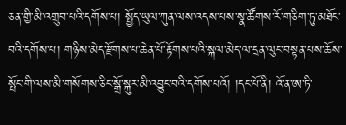ཅན་གྱི་མི་འགྲུབ་པའི་དགོས་པ། སྤྱོད་ཡུལ་ཀུན་ལས་འདས་པས་སྣ་ཚོགས་རོ་གཅིག་ཏུ་མཐོང་བའི་དགོས་པ། གཉིས་མེད་རྫོགས་པ་ཆེན་པོ་རྟོགས་པའི་སྐལ་མེད་ལ་དྲན་ལུང་བསྟན་པས་ཆོས་སྤོང་གི་ལས་མི་གསོགས་ཅིང་སྒྲོ་སྐུར་མི་འབྱུང་བའི་དགོས་པའོ། །དང་པོ་ནི། འོ་ན་ཨ་ཏི་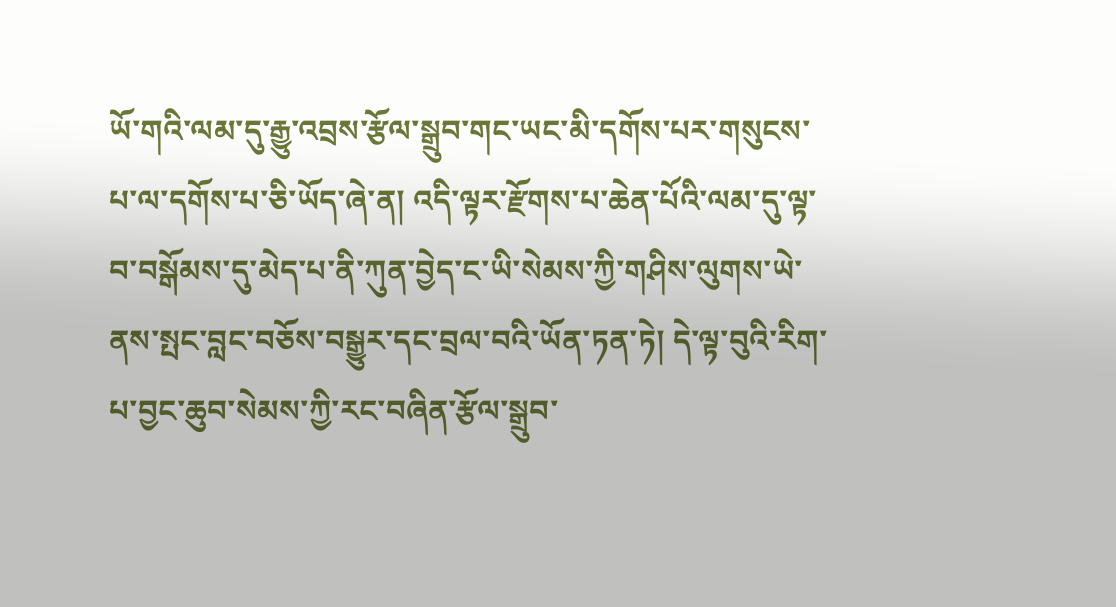ཡོ་གའི་ལམ་དུ་རྒྱུ་འབྲས་རྩོལ་སྒྲུབ་གང་ཡང་མི་དགོས་པར་གསུངས་པ་ལ་དགོས་པ་ཅི་ཡོད་ཞེ་ན། འདི་ལྟར་རྫོགས་པ་ཆེན་པོའི་ལམ་དུ་ལྟ་བ་བསྒོམས་དུ་མེད་པ་ནི་ཀུན་བྱེད་ང་ཡི་སེམས་ཀྱི་གཤིས་ལུགས་ཡེ་ནས་སྤང་བླང་བཅོས་བསྒྱུར་དང་བྲལ་བའི་ཡོན་ཏན་ཏེ། དེ་ལྟ་བུའི་རིག་པ་བྱང་ཆུབ་སེམས་ཀྱི་རང་བཞིན་རྩོལ་སྒྲུབ་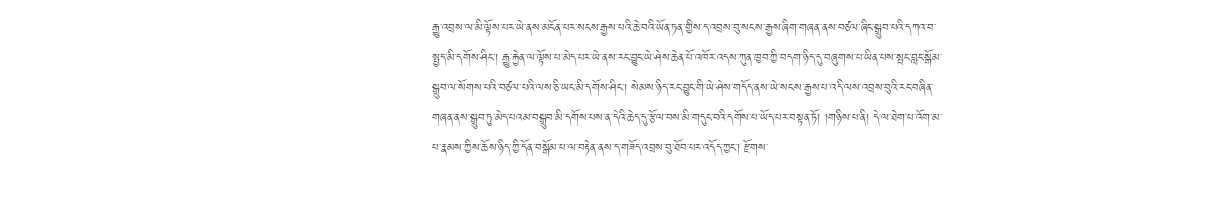རྒྱུ་འབྲས་ལ་མི་ལྟོས་པར་ཡེ་ནས་མངོན་པར་སངས་རྒྱས་པའི་ཆེ་བའི་ཡོན་ཏན་གྱིས་ད་འབྲས་བུ་སངས་རྒྱས་ཞིག་གཞན་ནས་བཙལ་ཞིང་སྒྲུབ་པའི་དཀའ་བ་སྤྱད་མི་དགོས་ཤིང་། རྒྱུ་རྐྱེན་ལ་ལྟོས་པ་མེད་པར་ཡེ་ནས་རང་བྱུང་ཡེ་ཤེས་ཆེན་པོ་འཁོར་འདས་ཀུན་ཁྱབ་ཀྱི་བདག་ཉིད་དུ་བཞུགས་པ་ཡིན་པས་སྤང་བླང་སྒོམ་སྒྲུབ་ལ་སོགས་པའི་བཙལ་པའི་ལས་ཅི་ཡང་མི་དགོས་ཤིང་། སེམས་ཉིད་རང་བྱུང་གི་ཡེ་ཤེས་གདོད་ནས་ཡེ་སངས་རྒྱས་པ་འདི་ལས་འབྲས་བུའི་རང་བཞིན་གཞན་ནས་སྒྲུབ་ཏུ་མེད་པའམ་བསྒྲུབ་མི་དགོས་པས་ན་དེའི་ཆེད་དུ་རྩོལ་བས་མི་གདུང་བའི་དགོས་པ་ཡོད་པར་བསྟན་ཏོ། །གཉིས་པ་ནི། དེ་ལ་ཐེག་པ་འོག་མ་པ་རྣམས་ཀྱིས་ཆོས་ཉིད་ཀྱི་དོན་བསྒོམ་པ་ལ་བརྟེན་ནས་ད་གཟོད་འབྲས་བུ་ཐོབ་པར་འདོད་ཀྱང་། རྫོགས་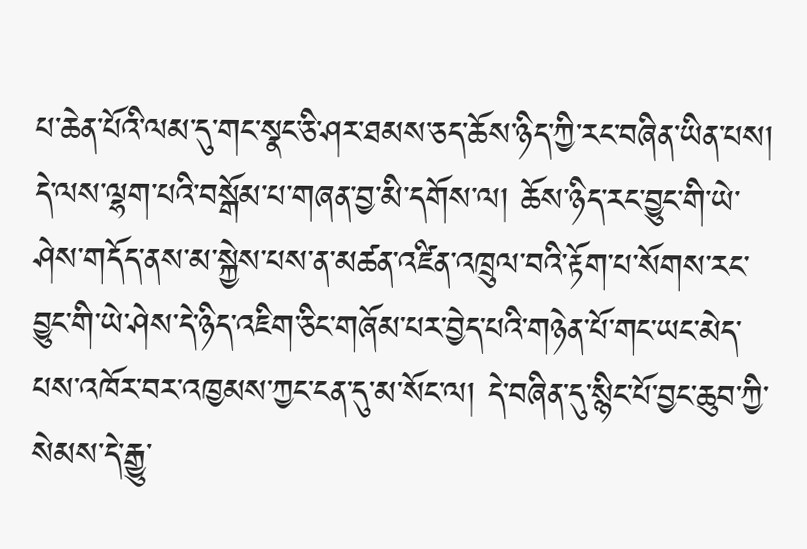པ་ཆེན་པོའི་ལམ་དུ་གང་སྣང་ཅི་ཤར་ཐམས་ཅད་ཆོས་ཉིད་ཀྱི་རང་བཞིན་ཡིན་པས། དེ་ལས་ལྷག་པའི་བསྒོམ་པ་གཞན་བྱ་མི་དགོས་ལ། ཆོས་ཉིད་རང་བྱུང་གི་ཡེ་ཤེས་གདོད་ནས་མ་སྐྱེས་པས་ན་མཚན་འཛིན་འཁྲུལ་བའི་རྟོག་པ་སོགས་རང་བྱུང་གི་ཡེ་ཤེས་དེ་ཉིད་འཇིག་ཅིང་གཞོམ་པར་བྱེད་པའི་གཉེན་པོ་གང་ཡང་མེད་པས་འཁོར་བར་འཁྱམས་ཀྱང་ངན་དུ་མ་སོང་ལ། དེ་བཞིན་དུ་སྙིང་པོ་བྱང་ཆུབ་ཀྱི་སེམས་དེ་རྒྱུ་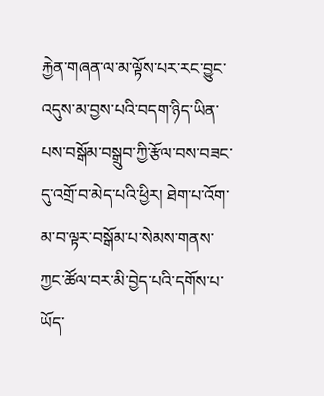རྐྱེན་གཞན་ལ་མ་ལྟོས་པར་རང་བྱུང་འདུས་མ་བྱས་པའི་བདག་ཉིད་ཡིན་པས་བསྒོམ་བསྒྲུབ་ཀྱི་རྩོལ་བས་བཟང་དུ་འགྲོ་བ་མེད་པའི་ཕྱིར། ཐེག་པ་འོག་མ་བ་ལྟར་བསྒོམ་པ་སེམས་གནས་ཀྱང་ཚོལ་བར་མི་བྱེད་པའི་དགོས་པ་ཡོད་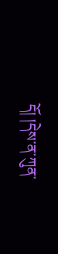དོ། །དེས་ན་ཀུན་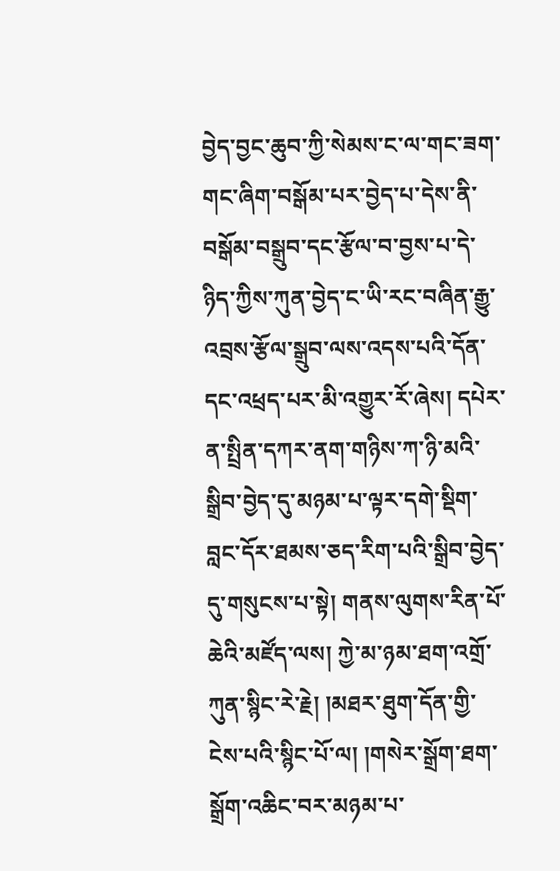བྱེད་བྱང་ཆུབ་ཀྱི་སེམས་ང་ལ་གང་ཟག་གང་ཞིག་བསྒོམ་པར་བྱེད་པ་དེས་ནི་བསྒོམ་བསྒྲུབ་དང་རྩོལ་བ་བྱས་པ་དེ་ཉིད་ཀྱིས་ཀུན་བྱེད་ང་ཡི་རང་བཞིན་རྒྱུ་འབྲས་རྩོལ་སྒྲུབ་ལས་འདས་པའི་དོན་དང་འཕྲད་པར་མི་འགྱུར་རོ་ཞེས། དཔེར་ན་སྤྲིན་དཀར་ནག་གཉིས་ཀ་ཉི་མའི་སྒྲིབ་བྱེད་དུ་མཉམ་པ་ལྟར་དགེ་སྡིག་བླང་དོར་ཐམས་ཅད་རིག་པའི་སྒྲིབ་བྱེད་དུ་གསུངས་པ་སྟེ། གནས་ལུགས་རིན་པོ་ཆེའི་མཛོད་ལས། ཀྱེ་མ་ཉམ་ཐག་འགྲོ་ཀུན་སྙིང་རེ་རྗེ། །མཐར་ཐུག་དོན་གྱི་ངེས་པའི་སྙིང་པོ་ལ། །གསེར་སྒྲོག་ཐག་སྒྲོག་འཆིང་བར་མཉམ་པ་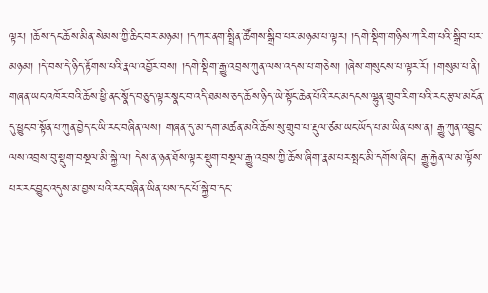ལྟར། །ཆོས་དང་ཆོས་མིན་སེམས་ཀྱི་ཆིང་བར་མཉམ། །དཀར་ནག་སྤྲིན་ཚོགས་སྒྲིབ་པར་མཉམ་པ་ལྟར། །དགེ་སྡིག་གཉིས་ཀ་རིག་པའི་སྒྲིབ་པར་མཉམ། །དེ་བས་དེ་ཉིད་རྟོགས་པའི་རྣལ་འབྱོར་བས། །དགེ་སྡིག་རྒྱུ་འབྲས་ཀུན་ལས་འདས་པ་གཅེས། །ཞེས་གསུངས་པ་ལྟར་རོ། །གསུམ་པ་ནི། གཞན་ཡང་འཁོར་བའི་ཆོས་ཕྱི་ནང་སྣོད་བཅུད་ལྟར་སྣང་བ་འདི་ཐམས་ཅད་ཆོས་ཉིད་ཡེ་སྟོང་ཆེན་པོའི་རང་མདངས་ལྷུན་གྲུབ་རིག་པའི་རང་རྩལ་མངོན་དུ་ཕྱུང་བ་སྟོན་པ་ཀུན་བྱེད་ང་ཡི་རང་བཞིན་ལས། གཞན་དུ་མ་དག་མཚན་མའི་ཆོས་སུ་གྲུབ་པ་རྡུལ་ཙམ་ཡང་ཡོད་པ་མ་ཡིན་པས་ན། རྒྱུ་ཀུན་འབྱུང་ལས་འབྲས་བུ་སྡུག་བསྔལ་མི་སྐྱེ་ལ། དེས་ན་ཉན་ཐོས་ལྟར་སྡུག་བསྔལ་རྒྱུ་འབྲས་ཀྱི་ཆོས་ཞིག་རྣམ་པར་སྤང་མི་དགོས་ཞིང་། རྒྱུ་རྐྱེན་ལ་མ་ལྟོས་པར་རང་བྱུང་འདུས་མ་བྱས་པའི་རང་བཞིན་ཡིན་པས་དང་པོ་སྐྱེ་བ་དང་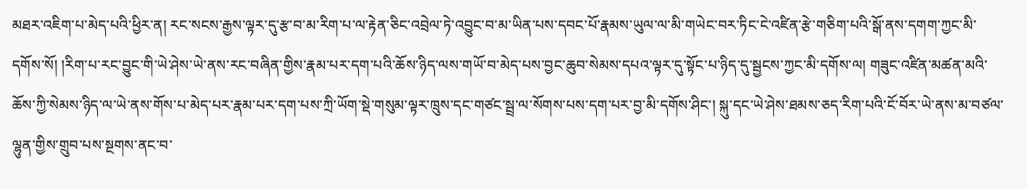མཐར་འཇིག་པ་མེད་པའི་ཕྱིར་ན། རང་སངས་རྒྱས་ལྟར་དུ་རྩ་བ་མ་རིག་པ་ལ་རྟེན་ཅིང་འབྲེལ་ཏེ་འབྱུང་བ་མ་ཡིན་པས་དབང་པོ་རྣམས་ཡུལ་ལ་མི་གཡེང་བར་ཏིང་ངེ་འཛིན་རྩེ་གཅིག་པའི་སྒོ་ནས་དགག་ཀྱང་མི་དགོས་སོ། །རིག་པ་རང་བྱུང་གི་ཡེ་ཤེས་ཡེ་ནས་རང་བཞིན་གྱིས་རྣམ་པར་དག་པའི་ཆོས་ཉིད་ལས་གཡོ་བ་མེད་པས་བྱང་ཆུབ་སེམས་དཔའ་ལྟར་དུ་སྟོང་པ་ཉིད་དུ་སྦྱངས་ཀྱང་མི་དགོས་ལ། གཟུང་འཛིན་མཚན་མའི་ཆོས་ཀྱི་སེམས་ཉིད་ལ་ཡེ་ནས་གོས་པ་མེད་པར་རྣམ་པར་དག་པས་ཀྲི་ཡོག་སྡེ་གསུམ་ལྟར་ཁྲུས་དང་གཙང་སྦྲ་ལ་སོགས་པས་དག་པར་བྱ་མི་དགོས་ཤིང་། སྐུ་དང་ཡེ་ཤེས་ཐམས་ཅད་རིག་པའི་ངོ་བོར་ཡེ་ནས་མ་བཙལ་ལྷུན་གྱིས་གྲུབ་པས་སྔགས་ནང་བ་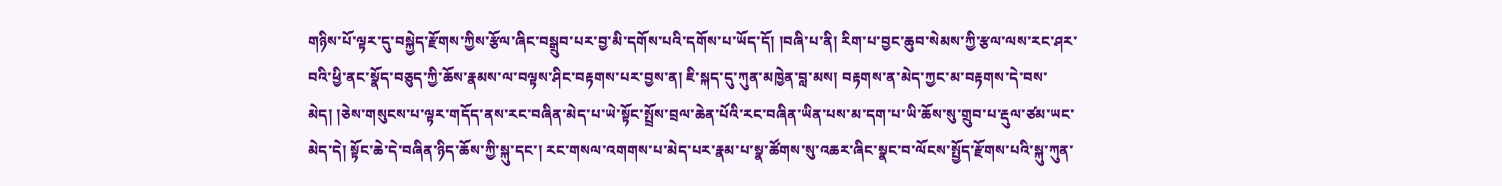གཉིས་པོ་ལྟར་དུ་བསྐྱེད་རྫོགས་ཀྱིས་རྩོལ་ཞིང་བསྒྲུབ་པར་བྱ་མི་དགོས་པའི་དགོས་པ་ཡོད་དོ། །བཞི་པ་ནི། རིག་པ་བྱང་ཆུབ་སེམས་ཀྱི་རྩལ་ལས་རང་ཤར་བའི་ཕྱི་ནང་སྣོད་བཅུད་ཀྱི་ཆོས་རྣམས་ལ་བལྟས་ཤིང་བརྟགས་པར་བྱས་ན། ཇི་སྐད་དུ་ཀུན་མཁྱེན་བླ་མས། བརྟགས་ན་མེད་ཀྱང་མ་བརྟགས་དེ་བས་མེད། །ཅེས་གསུངས་པ་ལྟར་གདོད་ནས་རང་བཞིན་མེད་པ་ཡེ་སྟོང་སྤྲོས་བྲལ་ཆེན་པོའི་རང་བཞིན་ཡིན་པས་མ་དག་པ་ཡི་ཆོས་སུ་གྲུབ་པ་རྡུལ་ཙམ་ཡང་མེད་དེ། སྟོང་ཆེ་དེ་བཞིན་ཉིད་ཆོས་ཀྱི་སྐུ་དང་། རང་གསལ་འགགས་པ་མེད་པར་རྣམ་པ་སྣ་ཚོགས་སུ་འཆར་ཞིང་སྣང་བ་ལོངས་སྤྱོད་རྫོགས་པའི་སྐུ་ཀུན་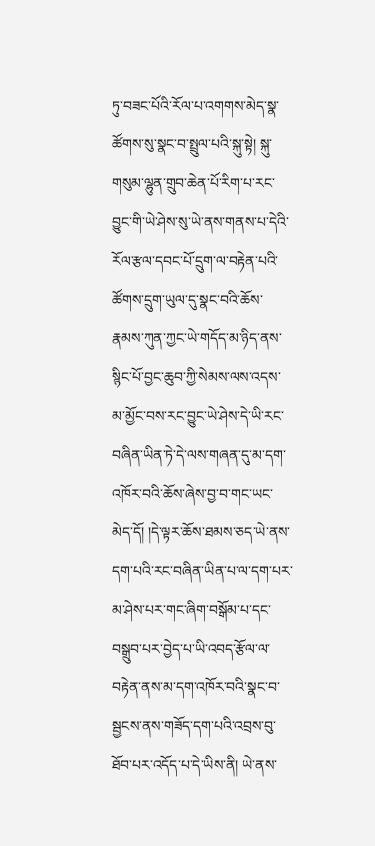ཏུ་བཟང་པོའི་རོལ་པ་འགགས་མེད་སྣ་ཚོགས་སུ་སྣང་བ་སྤྲུལ་པའི་སྐུ་སྟེ། སྐུ་གསུམ་ལྷུན་གྲུབ་ཆེན་པོ་རིག་པ་རང་བྱུང་གི་ཡེ་ཤེས་སུ་ཡེ་ནས་གནས་པ་དེའི་རོལ་རྩལ་དབང་པོ་དྲུག་ལ་བརྟེན་པའི་ཚོགས་དྲུག་ཡུལ་དུ་སྣང་བའི་ཆོས་རྣམས་ཀུན་ཀྱང་ཡེ་གདོད་མ་ཉིད་ནས་སྙིང་པོ་བྱང་ཆུབ་ཀྱི་སེམས་ལས་འདས་མ་མྱོང་བས་རང་བྱུང་ཡེ་ཤེས་དེ་ཡི་རང་བཞིན་ཡིན་ཏེ་དེ་ལས་གཞན་དུ་མ་དག་འཁོར་བའི་ཆོས་ཞེས་བྱ་བ་གང་ཡང་མེད་དོ། །དེ་ལྟར་ཆོས་ཐམས་ཅད་ཡེ་ནས་དག་པའི་རང་བཞིན་ཡིན་པ་ལ་དག་པར་མ་ཤེས་པར་གང་ཞིག་བསྒོམ་པ་དང་བསྒྲུབ་པར་བྱེད་པ་ཡི་འབད་རྩོལ་ལ་བརྟེན་ནས་མ་དག་འཁོར་བའི་སྣང་བ་སྦྱངས་ནས་གཟོད་དག་པའི་འབྲས་བུ་ཐོབ་པར་འདོད་པ་དེ་ཡིས་ནི། ཡེ་ནས་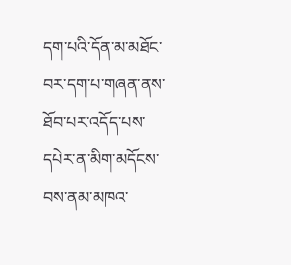དག་པའི་དོན་མ་མཐོང་བར་དག་པ་གཞན་ནས་ཐོབ་པར་འདོད་པས་དཔེར་ན་མིག་མདོངས་བས་ནམ་མཁའ་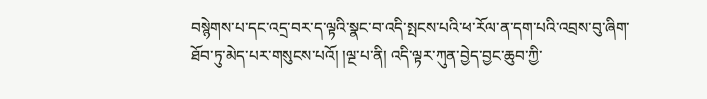བསྙེགས་པ་དང་འདྲ་བར་ད་ལྟའི་སྣང་བ་འདི་སྤངས་པའི་ཕ་རོལ་ན་དག་པའི་འབྲས་བུ་ཞིག་ཐོབ་ཏུ་མེད་པར་གསུངས་པའོ། །ལྔ་པ་ནི། འདི་ལྟར་ཀུན་བྱེད་བྱང་ཆུབ་ཀྱི་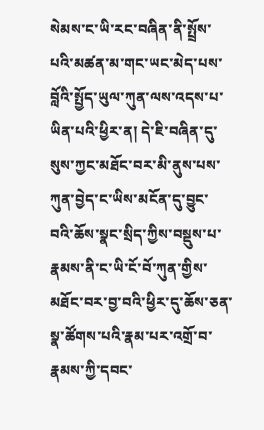སེམས་ང་ཡི་རང་བཞིན་ནི་སྤྲོས་པའི་མཚན་མ་གང་ཡང་མེད་པས་བློའི་སྤྱོད་ཡུལ་ཀུན་ལས་འདས་པ་ཡིན་པའི་ཕྱིར་ན། དེ་ཇི་བཞིན་དུ་སུས་ཀྱང་མཐོང་བར་མི་ནུས་པས་ཀུན་བྱེད་ང་ཡིས་མངོན་དུ་བྱུང་བའི་ཆོས་སྣང་སྲིད་ཀྱིས་བསྡུས་པ་རྣམས་ནི་ང་ཡི་ངོ་བོ་ཀུན་གྱིས་མཐོང་བར་བྱ་བའི་ཕྱིར་དུ་ཆོས་ཅན་སྣ་ཚོགས་པའི་རྣམ་པར་འགྲོ་བ་རྣམས་ཀྱི་དབང་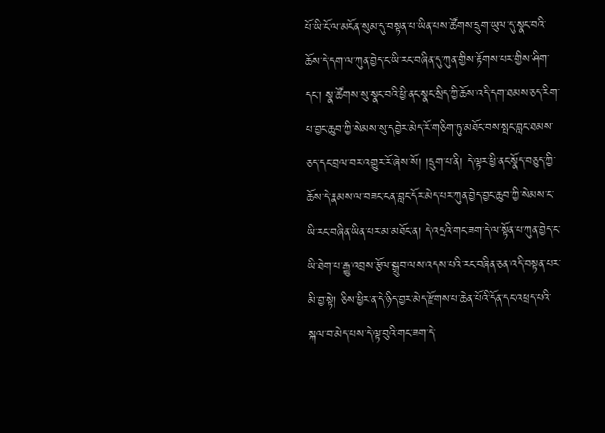པོ་ཡི་ངོ་ལ་མངོན་སུམ་དུ་བསྟན་པ་ཡིན་པས་ཚོགས་དྲུག་ཡུལ་དུ་སྣང་བའི་ཆོས་དེ་དག་ལ་ཀུན་བྱེད་ང་ཡི་རང་བཞིན་དུ་ཀུན་གྱིས་རྟོགས་པར་གྱིས་ཤིག་དང་། སྣ་ཚོགས་སུ་སྣང་བའི་ཕྱི་ནང་སྣང་སྲིད་ཀྱི་ཆོས་འདི་དག་ཐམས་ཅད་རིག་པ་བྱང་ཆུབ་ཀྱི་སེམས་སུ་དབྱེར་མེད་རོ་གཅིག་ཏུ་མཐོང་བས་སྤང་བླང་ཐམས་ཅད་དང་བྲལ་བར་འགྱུར་རོ་ཞེས་སོ། །དྲུག་པ་ནི། དེ་ལྟར་ཕྱི་ནང་སྣོད་བཅུད་ཀྱི་ཆོས་དེ་རྣམས་ལ་བཟང་ངན་བླང་དོར་མེད་པར་ཀུན་བྱེད་བྱང་ཆུབ་ཀྱི་སེམས་ང་ཡི་རང་བཞིན་ཡིན་པར་མ་མཐོང་ན། དེ་འདྲའི་གང་ཟག་དེ་ལ་སྟོན་པ་ཀུན་བྱེད་ང་ཡི་ཐེག་པ་རྒྱུ་འབྲས་རྩོལ་སྒྲུབ་ལས་འདས་པའི་རང་བཞིན་ཅན་འདི་བསྟན་པར་མི་བྱ་སྟེ། ཅིས་ཕྱིར་ན་དེ་ཉིད་བྱར་མེད་རྫོགས་པ་ཆེན་པོའི་དོན་དང་འཕྲད་པའི་སྐལ་བ་མེད་པས་དེ་ལྟ་བུའི་གང་ཟག་དེ་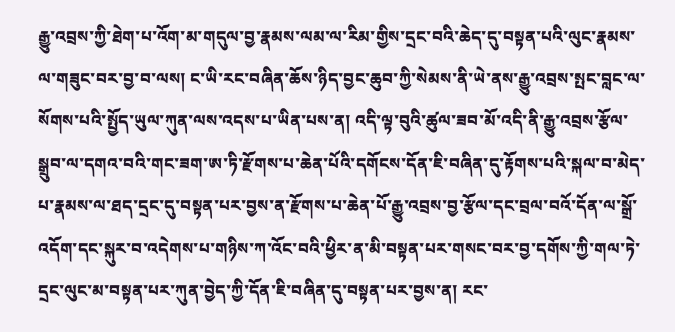རྒྱུ་འབྲས་ཀྱི་ཐེག་པ་འོག་མ་གདུལ་བྱ་རྣམས་ལམ་ལ་རིམ་གྱིས་དྲང་བའི་ཆེད་དུ་བསྟན་པའི་ལུང་རྣམས་ལ་གཟུང་བར་བྱ་བ་ལས། ང་ཡི་རང་བཞིན་ཆོས་ཉིད་བྱང་ཆུབ་ཀྱི་སེམས་ནི་ཡེ་ནས་རྒྱུ་འབྲས་སྤང་བླང་ལ་སོགས་པའི་སྤྱོད་ཡུལ་ཀུན་ལས་འདས་པ་ཡིན་པས་ན། འདི་ལྟ་བུའི་ཚུལ་ཟབ་མོ་འདི་ནི་རྒྱུ་འབྲས་རྩོལ་སྒྲུབ་ལ་དགའ་བའི་གང་ཟག་ཨ་ཏི་རྫོགས་པ་ཆེན་པོའི་དགོངས་དོན་ཇི་བཞིན་དུ་རྟོགས་པའི་སྐལ་བ་མེད་པ་རྣམས་ལ་ཐད་དྲང་དུ་བསྟན་པར་བྱས་ན་རྫོགས་པ་ཆེན་པོ་རྒྱུ་འབྲས་བྱ་རྩོལ་དང་བྲལ་བའོ་དོན་ལ་སྒྲོ་འདོག་དང་སྐུར་བ་འདེགས་པ་གཉིས་ཀ་འོང་བའི་ཕྱིར་ན་མི་བསྟན་པར་གསང་བར་བྱ་དགོས་ཀྱི་གལ་ཏེ་དྲང་ལུང་མ་བསྟན་པར་ཀུན་བྱེད་ཀྱི་དོན་ཇི་བཞིན་དུ་བསྟན་པར་བྱས་ན། རང་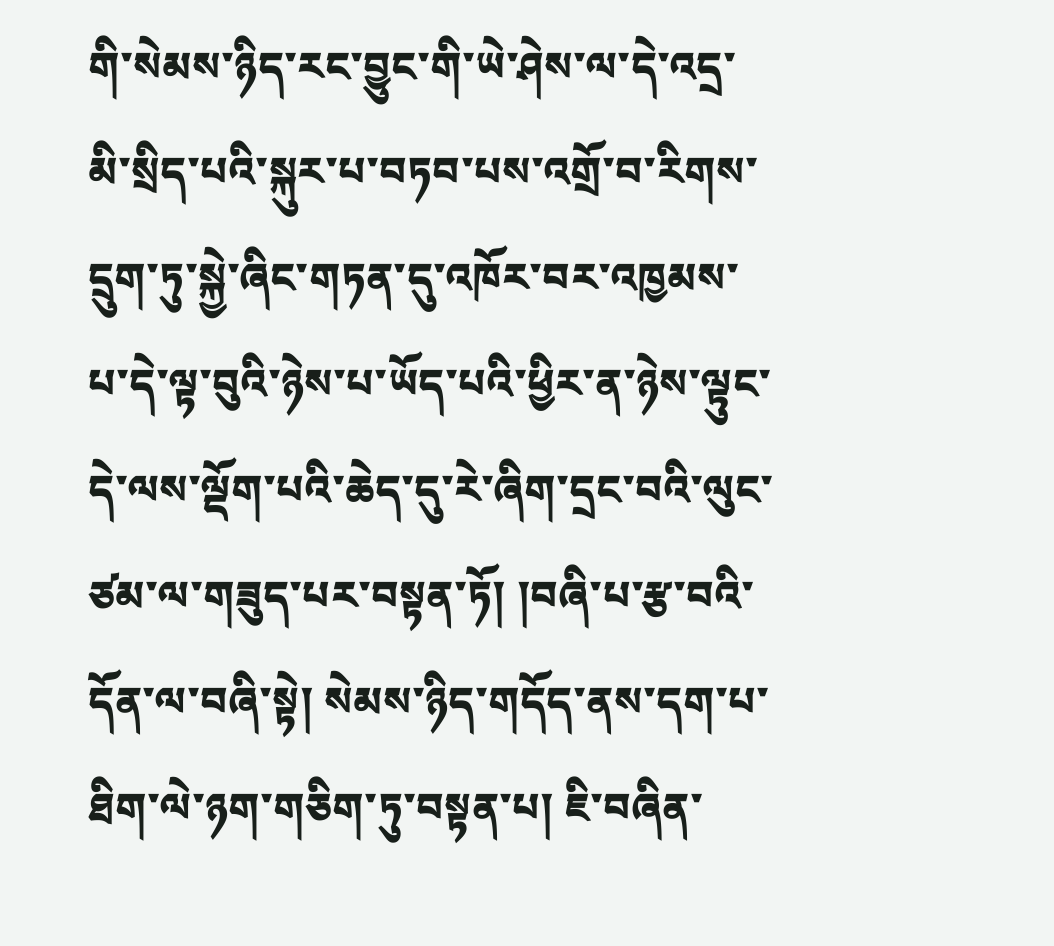གི་སེམས་ཉིད་རང་བྱུང་གི་ཡེ་ཤེས་ལ་དེ་འདྲ་མི་སྲིད་པའི་སྐུར་པ་བཏབ་པས་འགྲོ་བ་རིགས་དྲུག་ཏུ་སྐྱེ་ཞིང་གཏན་དུ་འཁོར་བར་འཁྱམས་པ་དེ་ལྟ་བུའི་ཉེས་པ་ཡོད་པའི་ཕྱིར་ན་ཉེས་ལྟུང་དེ་ལས་ལྡོག་པའི་ཆེད་དུ་རེ་ཞིག་དྲང་བའི་ལུང་ཙམ་ལ་གཟུད་པར་བསྟན་ཏོ། །བཞི་པ་རྩ་བའི་དོན་ལ་བཞི་སྟེ། སེམས་ཉིད་གདོད་ནས་དག་པ་ཐིག་ལེ་ཉག་གཅིག་ཏུ་བསྟན་པ། ཇི་བཞིན་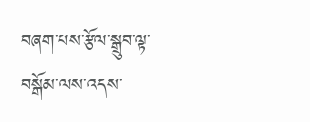བཞག་པས་རྩོལ་སྒྲུབ་ལྟ་བསྒོམ་ལས་འདས་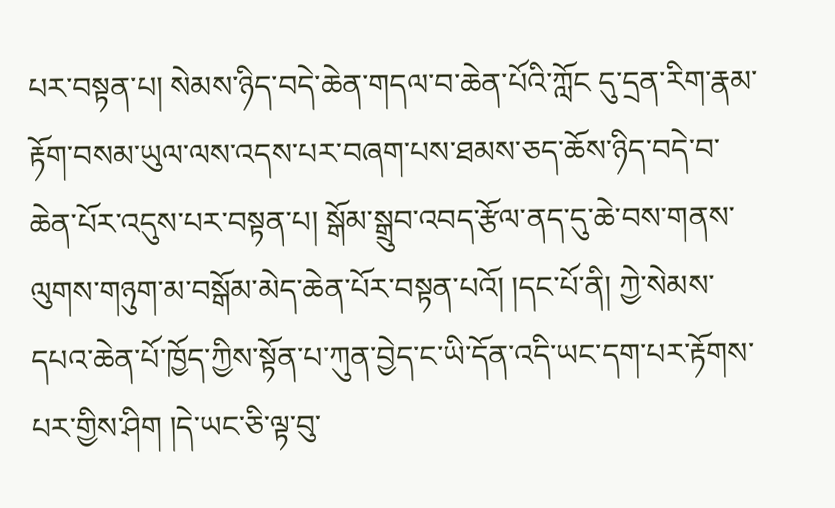པར་བསྟན་པ། སེམས་ཉིད་བདེ་ཆེན་གདལ་བ་ཆེན་པོའི་ཀློང དུ་དྲན་རིག་རྣམ་རྟོག་བསམ་ཡུལ་ལས་འདས་པར་བཞག་པས་ཐམས་ཅད་ཆོས་ཉིད་བདེ་བ་ཆེན་པོར་འདུས་པར་བསྟན་པ། སྒོམ་སྒྲུབ་འབད་རྩོལ་ནད་དུ་ཆེ་བས་གནས་ལུགས་གཉུག་མ་བསྒོམ་མེད་ཆེན་པོར་བསྟན་པའོ། །དང་པོ་ནི། ཀྱེ་སེམས་དཔའ་ཆེན་པོ་ཁྱོད་ཀྱིས་སྟོན་པ་ཀུན་བྱེད་ང་ཡི་དོན་འདི་ཡང་དག་པར་རྟོགས་པར་གྱིས་ཤིག །དེ་ཡང་ཅི་ལྟ་བུ་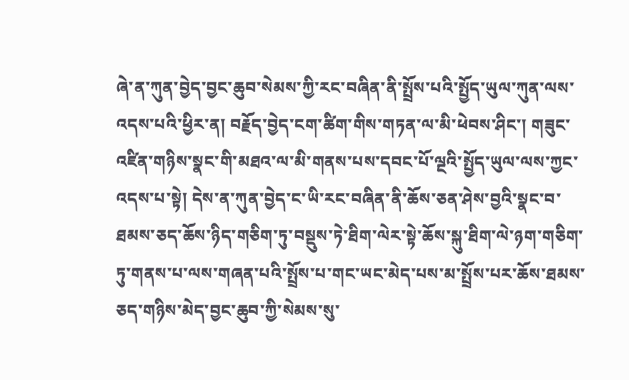ཞེ་ན་ཀུན་བྱེད་བྱང་ཆུབ་སེམས་ཀྱི་རང་བཞིན་ནི་སྤྲོས་པའི་སྤྱོད་ཡུལ་ཀུན་ལས་འདས་པའི་ཕྱིར་ན། བརྗོད་བྱེད་ངག་ཚིག་གིས་གཏན་ལ་མི་ཕེབས་ཤིང་། གཟུང་འཛིན་གཉིས་སྣང་གི་མཐའ་ལ་མི་གནས་པས་དབང་པོ་ལྔའི་སྤྱོད་ཡུལ་ལས་ཀྱང་འདས་པ་སྟེ། དེས་ན་ཀུན་བྱེད་ང་ཡི་རང་བཞིན་ནི་ཆོས་ཅན་ཤེས་བྱའི་སྣང་བ་ཐམས་ཅད་ཆོས་ཉིད་གཅིག་ཏུ་བསྡུས་ཏེ་ཐིག་ལེར་སྟེ་ཆོས་སྐུ་ཐིག་ལེ་ཉག་གཅིག་ཏུ་གནས་པ་ལས་གཞན་པའི་སྤྲོས་པ་གང་ཡང་མེད་པས་མ་སྤྲོས་པར་ཆོས་ཐམས་ཅད་གཉིས་མེད་བྱང་ཆུབ་ཀྱི་སེམས་སུ་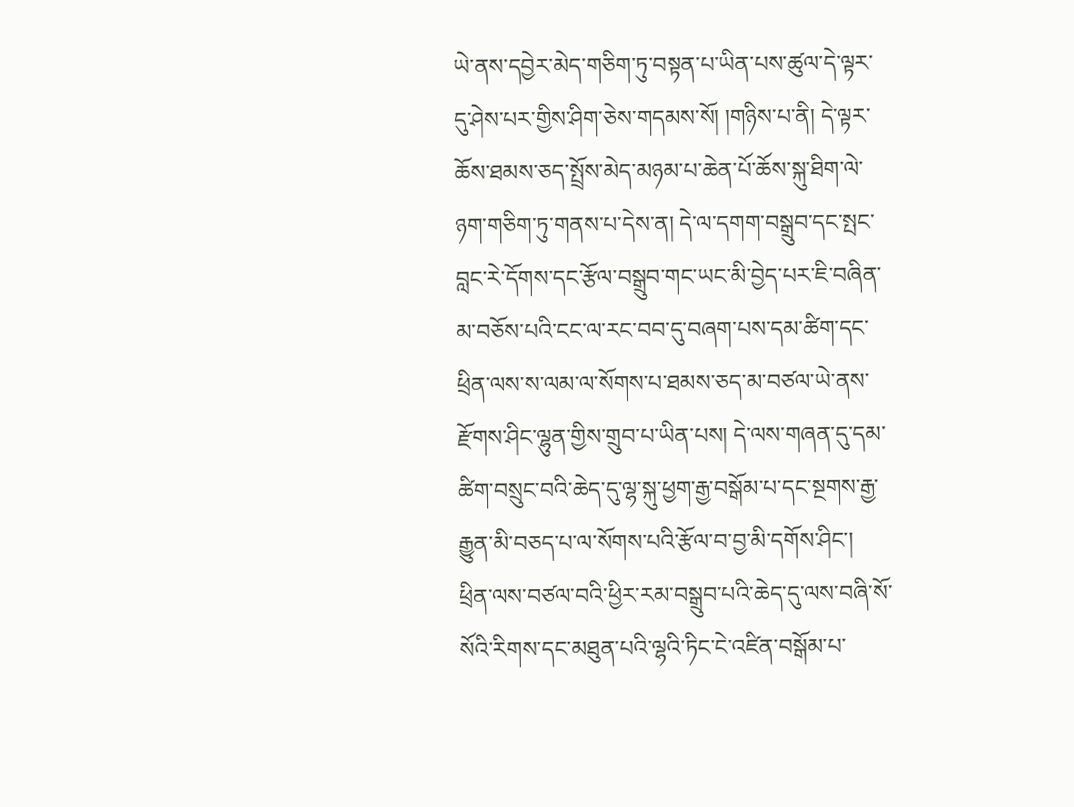ཡེ་ནས་དབྱེར་མེད་གཅིག་ཏུ་བསྟན་པ་ཡིན་པས་ཚུལ་དེ་ལྟར་དུ་ཤེས་པར་གྱིས་ཤིག་ཅེས་གདམས་སོ། །གཉིས་པ་ནི། དེ་ལྟར་ཆོས་ཐམས་ཅད་སྤྲོས་མེད་མཉམ་པ་ཆེན་པོ་ཆོས་སྐུ་ཐིག་ལེ་ཉག་གཅིག་ཏུ་གནས་པ་དེས་ན། དེ་ལ་དགག་བསྒྲུབ་དང་སྤང་བླང་རེ་དོགས་དང་རྩོལ་བསྒྲུབ་གང་ཡང་མི་བྱེད་པར་ཇི་བཞིན་མ་བཅོས་པའི་ངང་ལ་རང་བབ་དུ་བཞག་པས་དམ་ཚིག་དང་ཕྲིན་ལས་ས་ལམ་ལ་སོགས་པ་ཐམས་ཅད་མ་བཙལ་ཡེ་ནས་རྫོགས་ཤིང་ལྷུན་གྱིས་གྲུབ་པ་ཡིན་པས། དེ་ལས་གཞན་དུ་དམ་ཚིག་བསྲུང་བའི་ཆེད་དུ་ལྷ་སྐུ་ཕྱག་རྒྱ་བསྒོམ་པ་དང་སྔགས་རྒྱ་རྒྱུན་མི་བཅད་པ་ལ་སོགས་པའི་རྩོལ་བ་བྱ་མི་དགོས་ཤིང་། ཕྲིན་ལས་བཙལ་བའི་ཕྱིར་རམ་བསྒྲུབ་པའི་ཆེད་དུ་ལས་བཞི་སོ་སོའི་རིགས་དང་མཐུན་པའི་ལྷའི་ཏིང་ངེ་འཛིན་བསྒོམ་པ་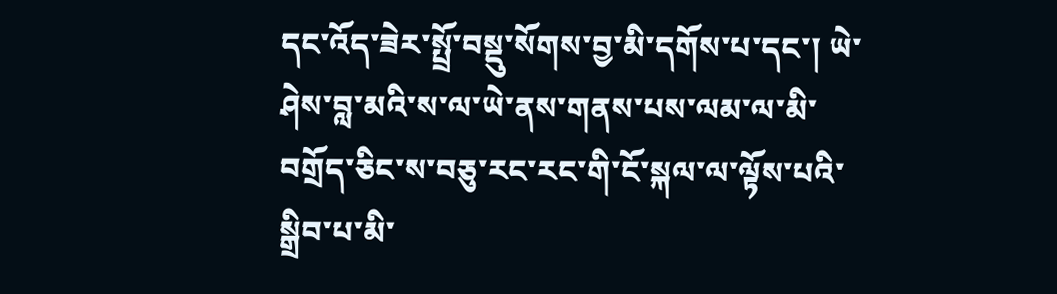དང་འོད་ཟེར་སྤྲོ་བསྡུ་སོགས་བྱ་མི་དགོས་པ་དང་། ཡེ་ཤེས་བླ་མའི་ས་ལ་ཡེ་ནས་གནས་པས་ལམ་ལ་མི་བགྲོད་ཅིང་ས་བཅུ་རང་རང་གི་ངོ་སྐལ་ལ་ལྟོས་པའི་སྒྲིབ་པ་མི་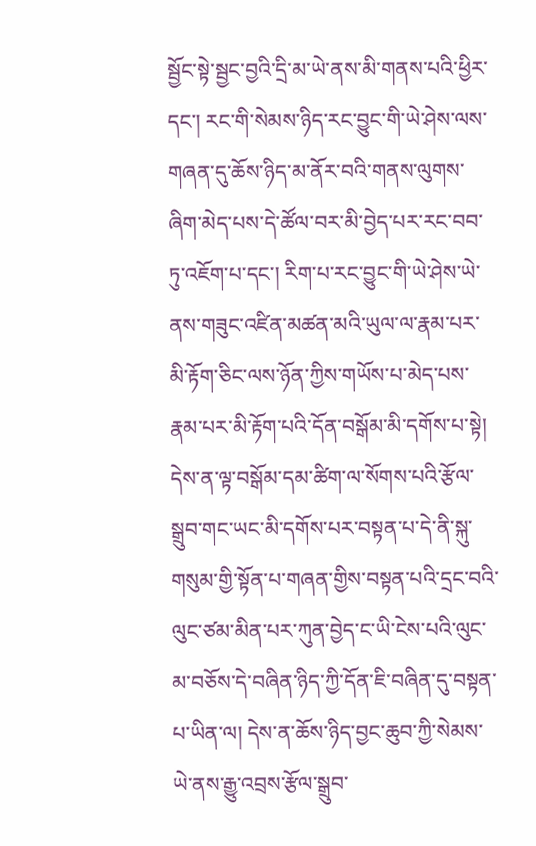སྦྱོང་སྟེ་སྦྱང་བྱའི་དྲི་མ་ཡེ་ནས་མི་གནས་པའི་ཕྱིར་དང་། རང་གི་སེམས་ཉིད་རང་བྱུང་གི་ཡེ་ཤེས་ལས་གཞན་དུ་ཆོས་ཉིད་མ་ནོར་བའི་གནས་ལུགས་ཞིག་མེད་པས་དེ་ཚོལ་བར་མི་བྱེད་པར་རང་བབ་ཏུ་འཇོག་པ་དང་། རིག་པ་རང་བྱུང་གི་ཡེ་ཤེས་ཡེ་ནས་གཟུང་འཛིན་མཚན་མའི་ཡུལ་ལ་རྣམ་པར་མི་རྟོག་ཅིང་ལས་ཉོན་ཀྱིས་གཡོས་པ་མེད་པས་རྣམ་པར་མི་རྟོག་པའི་དོན་བསྒོམ་མི་དགོས་པ་སྟེ། དེས་ན་ལྟ་བསྒོམ་དམ་ཚིག་ལ་སོགས་པའི་རྩོལ་སྒྲུབ་གང་ཡང་མི་དགོས་པར་བསྟན་པ་དེ་ནི་སྐུ་གསུམ་གྱི་སྟོན་པ་གཞན་གྱིས་བསྟན་པའི་དྲང་བའི་ལུང་ཙམ་མིན་པར་ཀུན་བྱེད་ང་ཡི་ངེས་པའི་ལུང་མ་བཅོས་དེ་བཞིན་ཉིད་ཀྱི་དོན་ཇི་བཞིན་དུ་བསྟན་པ་ཡིན་ལ། དེས་ན་ཆོས་ཉིད་བྱང་ཆུབ་ཀྱི་སེམས་ཡེ་ནས་རྒྱུ་འབྲས་རྩོལ་སྒྲུབ་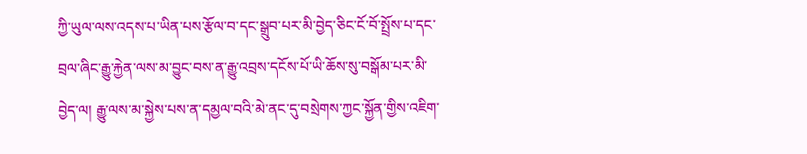ཀྱི་ཡུལ་ལས་འདས་པ་ཡིན་པས་རྩོལ་བ་དང་སྒྲུབ་པར་མི་བྱེད་ཅིང་ངོ་བོ་སྤྲོས་པ་དང་བྲལ་ཞིང་རྒྱུ་རྐྱེན་ལས་མ་བྱུང་བས་ན་རྒྱུ་འབྲས་དངོས་པོ་ཡི་ཆོས་སུ་བསྒོམ་པར་མི་བྱེད་ལ། རྒྱུ་ལས་མ་སྐྱེས་པས་ན་དམྱལ་བའི་མེ་ནང་དུ་བསྲེགས་ཀྱང་སྐྱོན་གྱིས་འཇིག་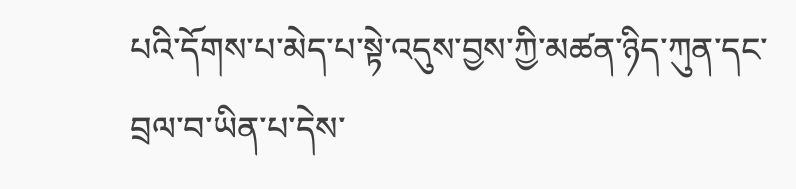པའི་དོགས་པ་མེད་པ་སྟེ་འདུས་བྱས་ཀྱི་མཚན་ཉིད་ཀུན་དང་བྲལ་བ་ཡིན་པ་དེས་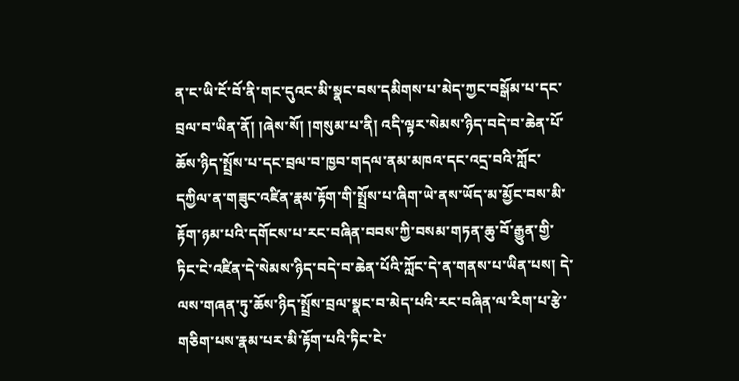ན་ང་ཡི་ངོ་བོ་ནི་གང་དུའང་མི་སྣང་བས་དམིགས་པ་མེད་ཀྱང་བསྒོམ་པ་དང་བྲལ་བ་ཡིན་ནོ། །ཞེས་སོ། །གསུམ་པ་ནི། འདི་ལྟར་སེམས་ཉིད་བདེ་བ་ཆེན་པོ་ཆོས་ཉིད་སྤྲོས་པ་དང་བྲལ་བ་ཁྱབ་གདལ་ནམ་མཁའ་དང་འདྲ་བའི་ཀློང་དཀྱིལ་ན་གཟུང་འཛིན་རྣམ་རྟོག་གི་སྤྲོས་པ་ཞིག་ཡེ་ནས་ཡོད་མ་མྱོང་བས་མི་རྟོག་ཉམ་པའི་དགོངས་པ་རང་བཞིན་བབས་ཀྱི་བསམ་གཏན་ཆུ་བོ་རྒྱུན་གྱི་ཏིང་ངེ་འཛིན་དེ་སེམས་ཉིད་བདེ་བ་ཆེན་པོའི་ཀློང་དེ་ན་གནས་པ་ཡིན་པས། དེ་ལས་གཞན་ཏུ་ཆོས་ཉིད་སྤྲོས་བྲལ་སྣང་བ་མེད་པའི་རང་བཞིན་ལ་རིག་པ་རྩེ་གཅིག་པས་རྣམ་པར་མི་རྟོག་པའི་ཏིང་ངེ་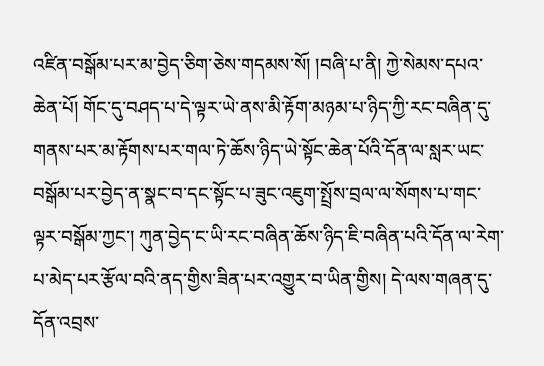འཛིན་བསྒོམ་པར་མ་བྱེད་ཅིག་ཅེས་གདམས་སོ། །བཞི་པ་ནི། ཀྱེ་སེམས་དཔའ་ཆེན་པོ། གོང་དུ་བཤད་པ་དེ་ལྟར་ཡེ་ནས་མི་རྟོག་མཉམ་པ་ཉིད་ཀྱི་རང་བཞིན་དུ་གནས་པར་མ་རྟོགས་པར་གལ་ཏེ་ཆོས་ཉིད་ཡེ་སྟོང་ཆེན་པོའི་དོན་ལ་སླར་ཡང་བསྒོམ་པར་བྱེད་ན་སྣང་བ་དང་སྟོང་པ་ཟུང་འཇུག་སྤྲོས་བྲལ་ལ་སོགས་པ་གང་ལྟར་བསྒོམ་ཀྱང་། ཀུན་བྱེད་ང་ཡི་རང་བཞིན་ཆོས་ཉིད་ཇི་བཞིན་པའི་དོན་ལ་རེག་པ་མེད་པར་རྩོལ་བའི་ནད་གྱིས་ཟིན་པར་འགྱུར་བ་ཡིན་གྱིས། དེ་ལས་གཞན་དུ་དོན་འབྲས་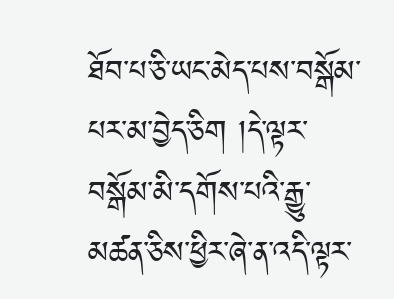ཐོབ་པ་ཅི་ཡང་མེད་པས་བསྒོམ་པར་མ་བྱེད་ཅིག །དེ་ལྟར་བསྒོམ་མི་དགོས་པའི་རྒྱུ་མཚན་ཅིས་ཕྱིར་ཞེ་ན་འདི་ལྟར་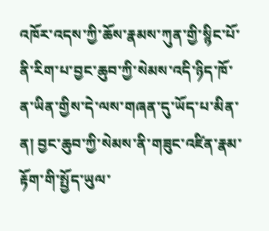འཁོར་འདས་ཀྱི་ཆོས་རྣམས་ཀུན་གྱི་སྙིང་པོ་ནི་རིག་པ་བྱང་ཆུབ་ཀྱི་སེམས་འདི་ཉིད་ཁོ་ན་ཡིན་གྱིས་དེ་ལས་གཞན་དུ་ཡོད་པ་མིན་ན། བྱང་ཆུབ་ཀྱི་སེམས་ནི་གཟུང་འཛིན་རྣམ་རྟོག་གི་སྤྱོད་ཡུལ་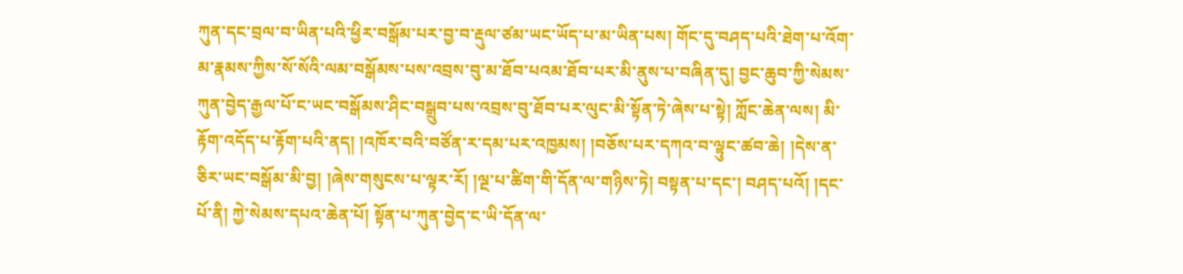ཀུན་དང་བྲལ་བ་ཡིན་པའི་ཕྱིར་བསྒོམ་པར་བྱ་བ་རྡུལ་ཙམ་ཡང་ཡོད་པ་མ་ཡིན་པས། གོང་དུ་བཤད་པའི་ཐེག་པ་འོག་མ་རྣམས་ཀྱིས་སོ་སོའི་ལམ་བསྒོམས་པས་འབྲས་བུ་མ་ཐོབ་པའམ་ཐོབ་པར་མི་ནུས་པ་བཞིན་དུ། བྱང་ཆུབ་ཀྱི་སེམས་ཀུན་བྱེད་རྒྱལ་པོ་ང་ཡང་བསྒོམས་ཤིང་བསྒྲུབ་པས་འབྲས་བུ་ཐོབ་པར་ལུང་མི་སྟོན་ཏེ་ཞེས་པ་སྟེ། ཀློང་ཆེན་ལས། མི་རྟོག་འདོད་པ་རྟོག་པའི་ནད། །འཁོར་བའི་བཙོན་ར་དམ་པར་འཁྱམས། །བཅོས་པར་དཀའ་བ་ལྟུང་ཚབ་ཆེ། །དེས་ན་ཅིར་ཡང་བསྒོམ་མི་བྱ། །ཞེས་གསུངས་པ་ལྟར་རོ། །ལྔ་པ་ཚིག་གི་དོན་ལ་གཉིས་ཏེ། བསྟན་པ་དང་། བཤད་པའོ། །དང་པོ་ནི། ཀྱེ་སེམས་དཔའ་ཆེན་པོ། སྟོན་པ་ཀུན་བྱེད་ང་ཡི་དོན་ལ་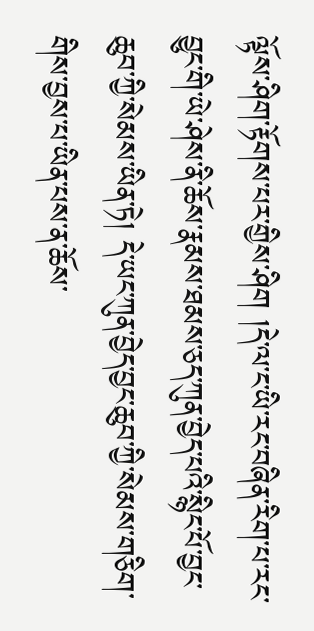ལྟོས་ཤིག་རྟོགས་པར་གྱིས་ཤིག །དེ་ལ་ང་ཡི་རང་བཞིན་རིག་པ་རང་བྱུང་གི་ཡེ་ཤེས་ནི་ཆོས་རྣམས་ཐམས་ཅད་ཀུན་བྱེད་པའི་སྙིང་པོ་བྱང་ཆུབ་ཀྱི་སེམས་ཡིན་ཏེ། དེ་ཡང་ཀུན་བྱེད་བྱང་ཆུབ་ཀྱི་སེམས་གཅིག་གིས་བྱས་པ་ཡིན་པས་ན་ཆོས་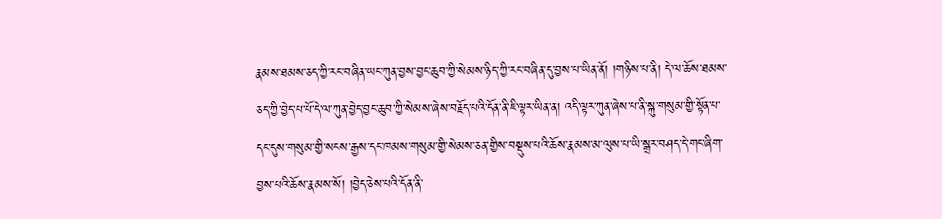རྣམས་ཐམས་ཅད་ཀྱི་རང་བཞིན་ཡང་ཀུན་བྱས་བྱང་ཆུབ་ཀྱི་སེམས་ཉིད་ཀྱི་རང་བཞིན་དུ་བྱས་པ་ཡིན་ནོ། །གཉིས་པ་ནི། དེ་ལ་ཆོས་ཐམས་ཅད་ཀྱི་བྱེད་པ་པོ་དེ་ལ་ཀུན་བྱེད་བྱང་ཆུབ་ཀྱི་སེམས་ཞེས་བརྗོད་པའི་དོན་ནི་ཇི་ལྟར་ཡིན་ན། འདི་ལྟར་ཀུན་ཞེས་པ་ནི་སྐུ་གསུམ་གྱི་སྟོན་པ་དང་དུས་གསུམ་གྱི་སངས་རྒྱས་དང་ཁམས་གསུམ་གྱི་སེམས་ཅན་གྱིས་བསྡུས་པའི་ཆོས་རྣམས་མ་ལུས་པ་ཡི་སྒྲར་བཤད་དེ་གང་ཞིག་བྱས་པའི་ཆོས་རྣམས་སོ། །བྱེད་ཅེས་པའི་དོན་ནི་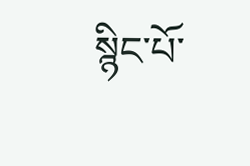སྙིང་པོ་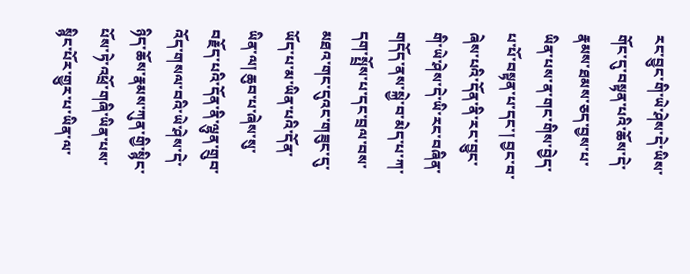རང་བྱུང་གི་ཡེ་ཤེས་དེ་ཡིས་གོང་དུ་བསྟན་པའི་ཆོས་དེ་རྣམས་ཐམས་ཅད་བྱས་པ་ཡིན་པས་ན་གང་གིས་བྱེད་པ་པོ་བསྟན་པ་དང་། བྱང་བ་ཞེས་པའི་དོན་ནི་རང་བྱུང་གི་ཡེ་ཤེས་དེ་ཡི་རང་བཞིན་གདོད་ནས་སྐྱེ་བ་མེད་པ་ཀ་དག་སྤྲོས་པ་དང་བྲལ་བས་མཐའ་གང་དུའང་གཟུང་དུ་ཡོད་པ་མ་ཡིན་པའི་དོན་ཡིན་ལ། ཆུབ་པ་ཞེས་སུ་བརྗོད་པའི་དོན་ནི་ལྷུན་གྲུབ་འོད་གསལ་བའི་ཡེ་ཤེས་དེ་ཉིད་ཆོས་རྣམས་ཀུན་གྱི་སྙིང་པོས་ཏེ་འཕྲོ་གཞི་ཡིན་པས་སྙིང་པོར་གྱུར་པ་ཡིན་ལ་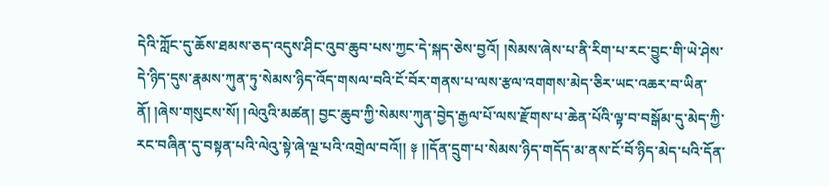དེའི་ཀློང་དུ་ཆོས་ཐམས་ཅད་འདུས་ཤིང་འུབ་ཆུབ་པས་ཀྱང་དེ་སྐད་ཅེས་བྱའོ། །སེམས་ཞེས་པ་ནི་རིག་པ་རང་བྱུང་གི་ཡེ་ཤེས་དེ་ཉིད་དུས་རྣམས་ཀུན་ཏུ་སེམས་ཉིད་འོད་གསལ་བའི་ངོ་བོར་གནས་པ་ལས་རྩལ་འགགས་མེད་ཅིར་ཡང་འཆར་བ་ཡིན་ནོ། །ཞེས་གསུངས་སོ། །ལེའུའི་མཚན། བྱང་ཆུབ་ཀྱི་སེམས་ཀུན་བྱེད་རྒྱལ་པོ་ལས་རྫོགས་པ་ཆེན་པོའི་ལྟ་བ་བསྒོམ་དུ་མེད་ཀྱི་རང་བཞིན་དུ་བསྟན་པའི་ལེའུ་སྟེ་ཞེ་ལྔ་པའི་འགྲེལ་བའོ།། ༈ །།དོན་དྲུག་པ་སེམས་ཉིད་གདོད་མ་ནས་ངོ་བོ་ཉིད་མེད་པའི་དོན་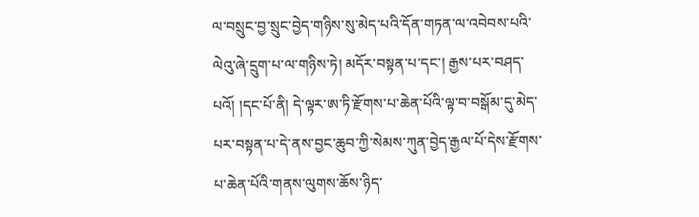ལ་བསྲུང་བྱ་སྲུང་བྱེད་གཉིས་སུ་མེད་པའི་དོན་གཏན་ལ་འབེབས་པའི་ལེའུ་ཞེ་དྲུག་པ་ལ་གཉིས་ཏེ། མདོར་བསྟན་པ་དང་། རྒྱས་པར་བཤད་པའོ། །དང་པོ་ནི། དེ་ལྟར་ཨ་ཏི་རྫོགས་པ་ཆེན་པོའི་ལྟ་བ་བསྒོམ་དུ་མེད་པར་བསྟན་པ་དེ་ནས་བྱང་ཆུབ་ཀྱི་སེམས་ཀུན་བྱེད་རྒྱལ་པོ་དེས་རྫོགས་པ་ཆེན་པོའི་གནས་ལུགས་ཆོས་ཉིད་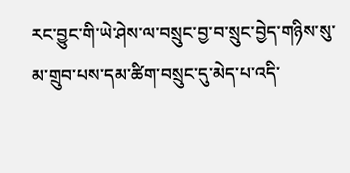རང་བྱུང་གི་ཡེ་ཤེས་ལ་བསྲུང་བྱ་བ་སྲུང་བྱེད་གཉིས་སུ་མ་གྲུབ་པས་དམ་ཚིག་བསྲུང་དུ་མེད་པ་འདི་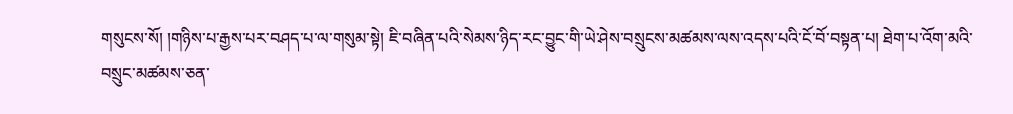གསུངས་སོ། །གཉིས་པ་རྒྱས་པར་བཤད་པ་ལ་གསུམ་སྟེ། ཇི་བཞིན་པའི་སེམས་ཉིད་རང་བྱུང་གི་ཡེ་ཤེས་བསྲུངས་མཚམས་ལས་འདས་པའི་ངོ་བོ་བསྟན་པ། ཐེག་པ་འོག་མའི་བསྲུང་མཚམས་ཅན་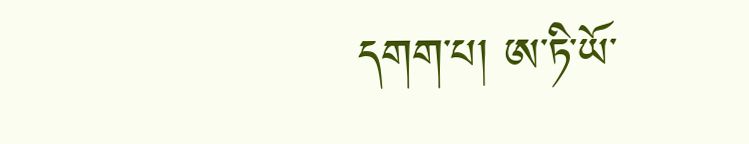དགག་པ། ཨ་ཏི་ཡོ་